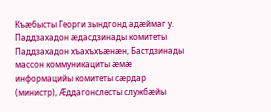Къæбысты Георги зындгонд адæймаг у. Паддзахадон æдасдзинады комитеты Паддзахадон хъахъхъæнæн, Бастдзинады массон коммуникациты æмæ информацийы комитеты сæрдар (министр), Æддагонслесты службæйы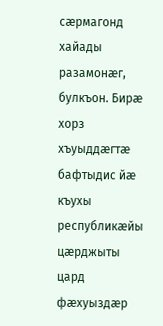сæрмагонд хайады разамонæг, булкъон. Бирæ хорз хъуыддæгтæ бафтыдис йæ къухы республикæйы цæрджыты цард фæхуыздæр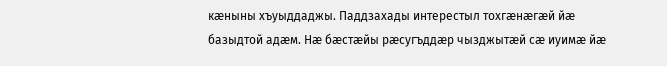кæныны хъуыддаджы. Паддзахады интерестыл тохгæнæгæй йæ базыдтой адæм. Нæ бæстæйы рæсугъддæр чызджытæй сæ иуимæ йæ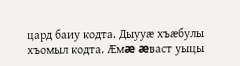цард баиу кодта. Дыууæ хъæбулы хъомыл кодта. Æмæ æваст уыцы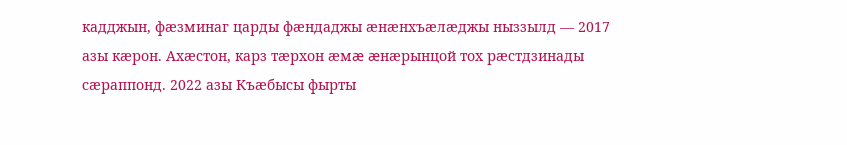кадджын, фæзминаг царды фæндаджы æнæнхъæлæджы ныззылд — 2017 азы кæрон. Ахæстон, карз тæрхон æмæ æнæрынцой тох рæстдзинады сæраппонд. 2022 азы Къæбысы фырты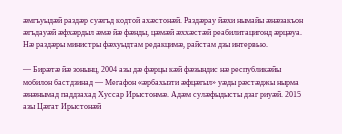æмгъуыдæй раздæр суæгъд кодтой ахæстонæй. Раздæрау йæхи нымайы æнæзакъон æгъдауæй æфхæрдыл æмæ йæ фæнды, цæмæй æххæстæй реабилитацигонд æрцæуа. Нæ раздæры министры фæхуыдтам редакцимæ, райстам дзы интервью.

— Бирæтæ йæ зонынц, 2004 азы дæ фæрцы кæй фæзындис нæ республикæйы мобилон бастдзинад — Мегафон «æрбахызти æфцæгыл» уæды рæстæджы нырма æнæнымад паддзахад Хуссар Ирыстонмæ. Адæм сулæфыдысты дзаг риуæй. 2015 азы Цæгат Ирыстонæй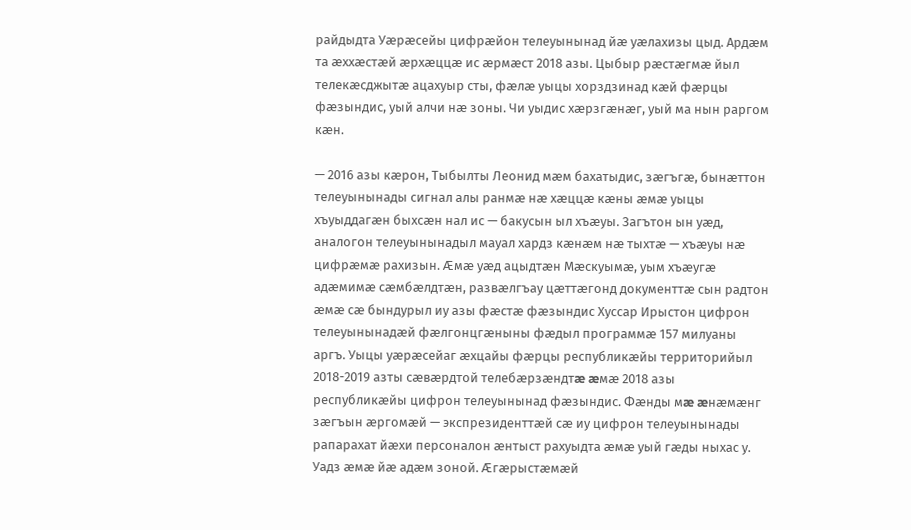райдыдта Уæрæсейы цифрæйон телеуынынад йæ уæлахизы цыд. Ардæм та æххæстæй æрхæццæ ис æрмæст 2018 азы. Цыбыр рæстæгмæ йыл телекæсджытæ ацахуыр сты, фæлæ уыцы хорздзинад кæй фæрцы фæзындис, уый алчи нæ зоны. Чи уыдис хæрзгæнæг, уый ма нын раргом кæн.

— 2016 азы кӕрон, Тыбылты Леонид мæм бахатыдис, зæгъгæ, бынæттон телеуынынады сигнал алы ранмæ нæ хæццæ кæны æмæ уыцы хъуыддагæн быхсæн нал ис — бакусын ыл хъæуы. Загътон ын уæд, аналогон телеуынынадыл мауал хардз кæнæм нæ тыхтæ — хъæуы нæ цифрæмæ рахизын. Æмæ уæд ацыдтæн Мæскуымæ, уым хъæугæ адæмимæ сæмбæлдтæн, развæлгъау цæттæгонд документтæ сын радтон æмæ сæ бындурыл иу азы фӕстӕ фæзындис Хуссар Ирыстон цифрон телеуынынадæй фæлгонцгæныны фæдыл программæ 157 милуаны аргъ. Уыцы уæрæсейаг æхцайы фæрцы республикæйы территорийыл 2018-2019 азты сæвæрдтой телебæрзæндтæ æмæ 2018 азы республикæйы цифрон телеуынынад фæзындис. Фæнды мæ æнæмæнг зæгъын æргомæй — экспрезиденттæй сæ иу цифрон телеуынынады рапарахат йæхи персоналон æнтыст рахуыдта æмæ уый гæды ныхас у. Уадз æмæ йæ адæм зоной. Æгæрыстӕмӕй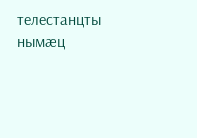телестанцты нымӕц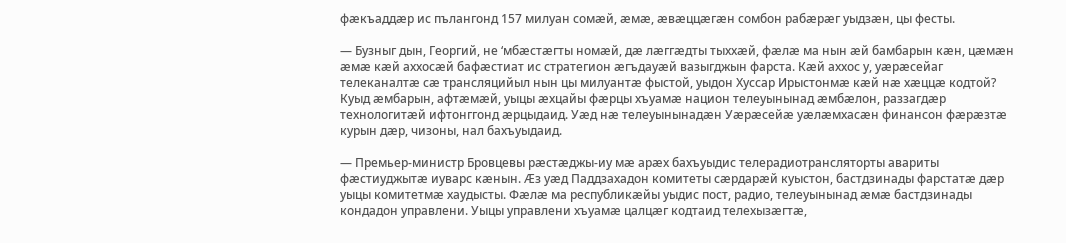фæкъаддӕр ис пълангонд 157 милуан сомӕй, ӕмӕ, ӕвӕццӕгӕн сомбон рабӕрӕг уыдзӕн, цы фесты.

— Бузныг дын, Георгий, не ‘мбæстæгты номæй, дæ лæггæдты тыххæй, фæлæ ма нын æй бамбарын кæн, цæмæн æмæ кæй аххосæй бафæстиат ис стратегион æгъдауæй вазыгджын фарста. Кæй аххос у, уæрæсейаг телеканалтæ сæ трансляцийыл нын цы милуантæ фыстой, уыдон Хуссар Ирыстонмæ кæй нæ хæццæ кодтой? Куыд æмбарын, афтæмæй, уыцы æхцайы фæрцы хъуамæ национ телеуынынад æмбæлон, раззагдæр технологитæй ифтонггонд æрцыдаид. Уæд нæ телеуынынадæн Уæрæсейæ уæлæмхасæн финансон фæрæзтæ курын дæр, чизоны, нал бахъуыдаид.

— Премьер-министр Бровцевы рæстæджы-иу мæ арæх бахъуыдис телерадиотрансляторты авариты фæстиуджытæ иуварс кæнын. Æз уæд Паддзахадон комитеты сæрдарæй куыстон, бастдзинады фарстатæ дæр уыцы комитетмæ хаудысты. Фæлæ ма республикæйы уыдис пост, радио, телеуынынад æмæ бастдзинады кондадон управлени. Уыцы управлени хъуамæ цалцæг кодтаид телехызæгтæ,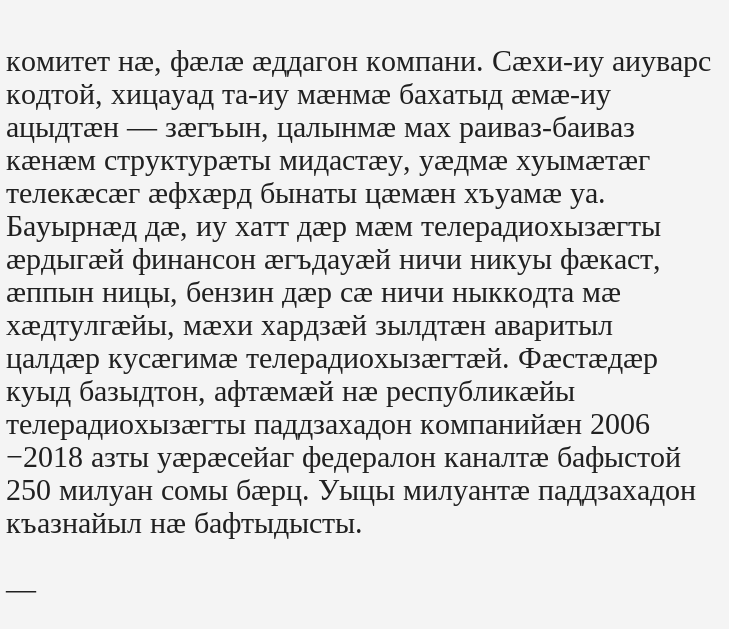комитет нæ, фæлæ ӕддагон компани. Сæхи-иу аиуварс кодтой, хицауад та-иу мæнмæ бахатыд æмæ-иу ацыдтæн — зæгъын, цалынмæ мах раиваз-баиваз кæнæм структурæты мидастæу, уæдмæ хуымæтæг телекæсæг æфхæрд бынаты цæмæн хъуамæ уа. Бауырнæд дæ, иу хатт дæр мæм телерадиохызæгты æрдыгæй финансон æгъдауæй ничи никуы фæкаст, æппын ницы, бензин дæр сæ ничи ныккодта мæ хæдтулгæйы, мæхи хардзæй зылдтæн аваритыл цалдӕр кусӕгимӕ телерадиохызӕгтӕй. Фæстæдæр куыд базыдтон, афтæмæй нæ республикæйы телерадиохызæгты паддзахадон компанийæн 2006 −2018 азты уæрæсейаг федералон каналтæ бафыстой 250 милуан сомы бæрц. Уыцы милуантæ паддзахадон къазнайыл нæ бафтыдысты.

—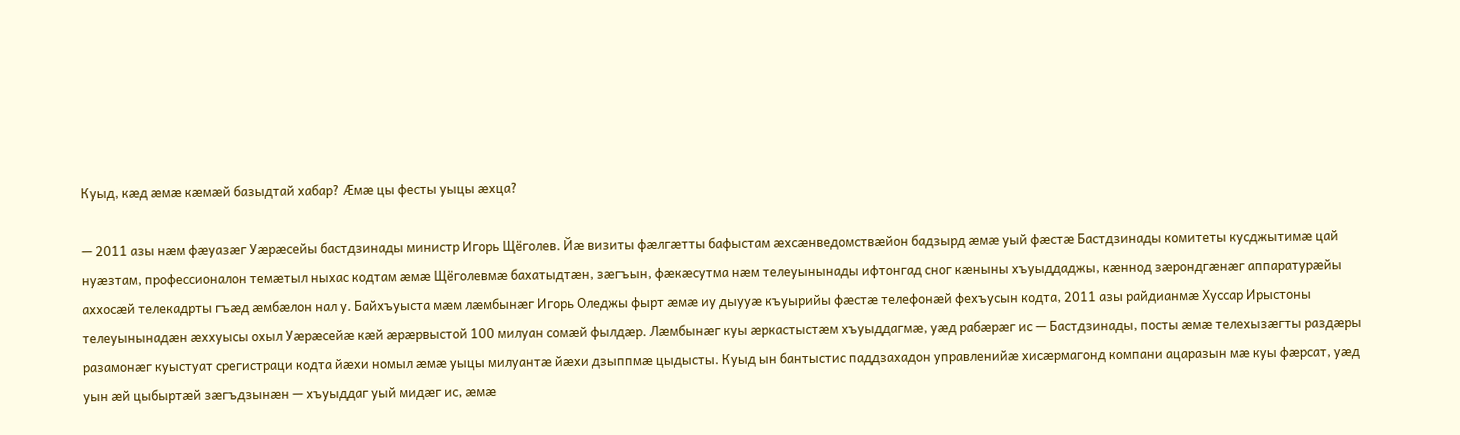Куыд, кæд æмæ кæмæй базыдтай хабар? Æмæ цы фесты уыцы æхца?

— 2011 азы нæм фæуазæг Уæрæсейы бастдзинады министр Игорь Щёголев. Йæ визиты фæлгæтты бафыстам æхсæнведомствæйон бадзырд æмæ уый фæстæ Бастдзинады комитеты кусджытимæ цай нуæзтам, профессионалон темæтыл ныхас кодтам æмæ Щёголевмæ бахатыдтæн, зæгъын, фæкæсутма нæм телеуынынады ифтонгад сног кæныны хъуыддаджы, кæннод зæрондгæнæг аппаратурæйы аххосæй телекадрты гъæд æмбæлон нал у. Байхъуыста мæм лæмбынæг Игорь Оледжы фырт æмæ иу дыууæ къуырийы фæстæ телефонæй фехъусын кодта, 2011 азы райдианмæ Хуссар Ирыстоны телеуынынадæн æххуысы охыл Уæрæсейæ кæй æрæрвыстой 100 милуан сомæй фылдæр. Лæмбынæг куы æркастыстæм хъуыддагмæ, уæд рабæрæг ис — Бастдзинады, посты æмæ телехызæгты раздӕры разамонӕг куыстуат срегистраци кодта йæхи номыл æмæ уыцы милуантæ йæхи дзыппмæ цыдысты. Куыд ын бантыстис паддзахадон управленийæ хисæрмагонд компани ацаразын мæ куы фæрсат, уæд уын æй цыбыртæй зæгъдзынæн — хъуыддаг уый мидæг ис, æмæ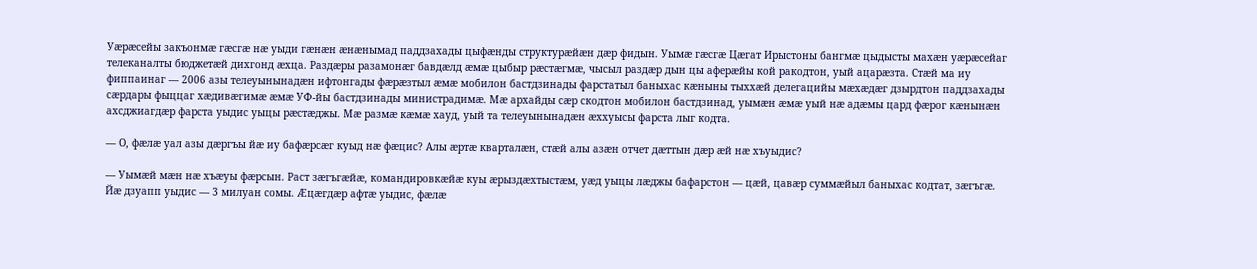Уæрæсейы закъонмæ гæсгæ нæ уыди гæнæн æнæнымад паддзахады цыфæнды структурæйæн дæр фидын. Уымæ гæсгæ Цæгат Ирыстоны бангмæ цыдысты махæн уæрæсейаг телеканалты бюджетæй дихгонд æхца. Раздӕры разамонӕг бавдæлд æмæ цыбыр рæстæгмæ, чысыл раздæр дын цы аферæйы кой ракодтон, уый ацарæзта. Стæй ма иу фиппаинаг — 2006 азы телеуынынадæн ифтонгады фæрæзтыл æмæ мобилон бастдзинады фарстатыл баныхас кæныны тыххæй делегацийы мæхæдæг дзырдтон паддзахады сӕрдары фыццаг хӕдивӕгимӕ ӕмӕ УФ-йы бастдзинады министрадимæ. Мæ архайды сæр скодтон мобилон бастдзинад, уымæн æмæ уый нæ адæмы цард фæрог кæнынæн ахсджиагдæр фарста уыдис уыцы рӕстӕджы. Мӕ размӕ кӕмӕ хауд, уый та телеуынынадæн æххуысы фарста лыг кодта.

— О, фæлæ уал азы дæргъы йæ иу бафæрсæг куыд нæ фæцис? Алы æртæ кварталæн, стæй алы азæн отчет дæттын дæр æй нæ хъуыдис?

— Уымæй мæн нæ хъæуы фæрсын. Раст зæгъгæйæ, командировкæйæ куы æрыздæхтыстæм, уæд уыцы лӕджы бафарстон — цæй, цавæр суммæйыл баныхас кодтат, зæгъгæ. Йæ дзуапп уыдис — 3 милуан сомы. Æцæгдæр афтæ уыдис, фæлæ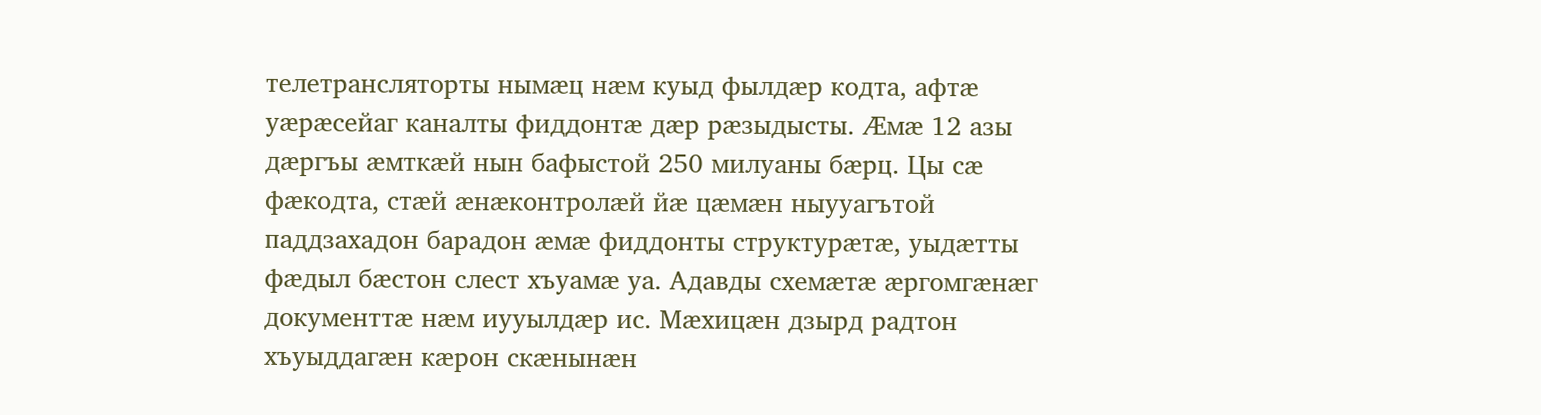телетрансляторты нымæц нæм куыд фылдæр кодта, афтæ уæрæсейаг каналты фиддонтæ дæр рæзыдысты. Æмæ 12 азы дæргъы æмткæй нын бафыстой 250 милуаны бӕрц. Цы сæ фæкодта, стæй æнæконтролæй йæ цæмæн ныууагътой паддзахадон барадон æмæ фиддонты структурæтæ, уыдæтты фæдыл бæстон слест хъуамæ уа. Адавды схемæтæ æргомгæнæг документтæ нæм иууылдæр ис. Мæхицæн дзырд радтон хъуыддагæн кæрон скæнынæн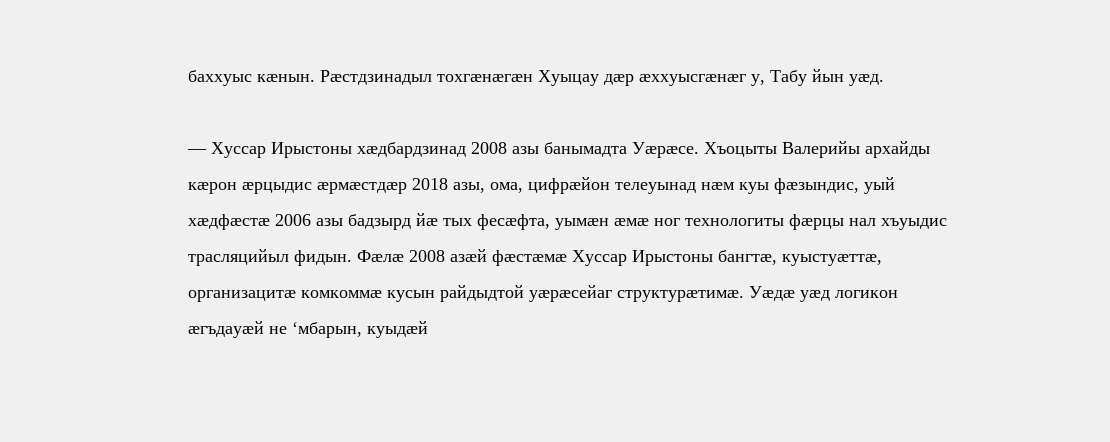баххуыс кæнын. Рæстдзинадыл тохгæнæгæн Хуыцау дæр æххуысгæнæг у, Табу йын уæд.

— Хуссар Ирыстоны хæдбардзинад 2008 азы банымадта Уæрæсе. Хъоцыты Валерийы архайды кæрон æрцыдис æрмæстдæр 2018 азы, ома, цифрæйон телеуынад нæм куы фæзындис, уый хæдфæстæ 2006 азы бадзырд йæ тых фесæфта, уымæн æмæ ног технологиты фæрцы нал хъуыдис трасляцийыл фидын. Фæлæ 2008 азæй фæстæмæ Хуссар Ирыстоны бангтæ, куыстуæттæ, организацитæ комкоммæ кусын райдыдтой уæрæсейаг структурæтимæ. Уæдæ уæд логикон æгъдауæй не ‘мбарын, куыдæй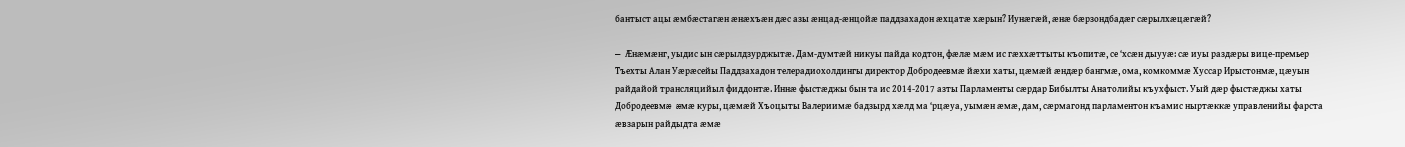бантыст ацы æмбæстагæн æнæхъæн дæс азы æнцад-æнцойæ паддзахадон æхцатæ хӕрын? Иунæгæй, æнæ бæрзондбадæг сæрылхæцæгæй?

— Æнæмæнг, уыдис ын сæрылдзурджытæ. Дам-думтæй никуы пайда кодтон, фæлæ мæм ис гæххæттыты къопитæ, се ‘хсæн дыууæ: сæ иуы раздæры вице-премьер Тъехты Алан Уæрæсейы Паддзахадон телерадиохолдингы директор Добродеевмæ йæхи хаты, цæмæй æндæр бангмæ, ома, комкоммæ Хуссар Ирыстонмæ, цæуын райдайой трансляцийыл фиддонтæ. Иннæ фыстæджы бын та ис 2014-2017 азты Парламенты сæрдар Бибылты Анатолийы къухфыст. Уый дæр фыстæджы хаты Добродеевмæ æмæ куры, цæмæй Хъоцыты Валериимæ бадзырд хæлд ма ‘рцæуа, уымæн æмæ, дам, сæрмагонд парламентон къамис ныртæккæ управленийы фарста æвзарын райдыдта æмæ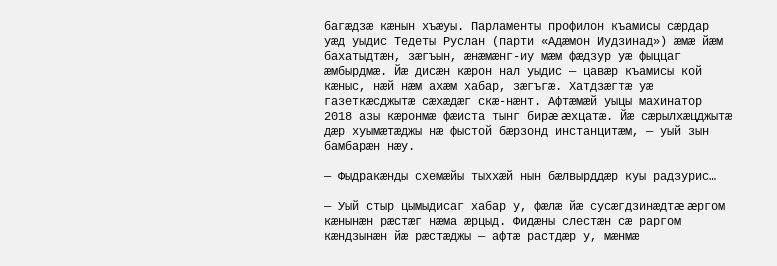багæдзæ кæнын хъæуы. Парламенты профилон къамисы сæрдар уæд уыдис Тедеты Руслан (парти «Адӕмон Иудзинад») æмæ йæм бахатыдтæн, зæгъын, æнæмæнг-иу мæм фæдзур уæ фыццаг æмбырдмæ. Йæ дисæн кæрон нал уыдис — цавæр къамисы кой кæныс, нæй нæм ахæм хабар, зæгъгæ. Хатдзæгтæ уæ газеткæсджытæ сæхæдæг скæ-нæнт. Афтæмæй уыцы махинатор 2018 азы кæронмæ фæиста тынг бирæ æхцатæ. Йæ сæрылхæцджытæ дæр хуымæтæджы нæ фыстой бæрзонд инстанцитæм, — уый зын бамбарæн нæу.

— Фыдракæнды схемæйы тыххæй нын бæлвырддæр куы радзурис…

— Уый стыр цымыдисаг хабар у, фæлæ йæ сусæгдзинæдтæ æргом кæнынæн рæстæг нæма æрцыд. Фидæны слестæн сæ раргом кæндзынæн йæ рæстæджы — афтæ растдæр у, мæнмæ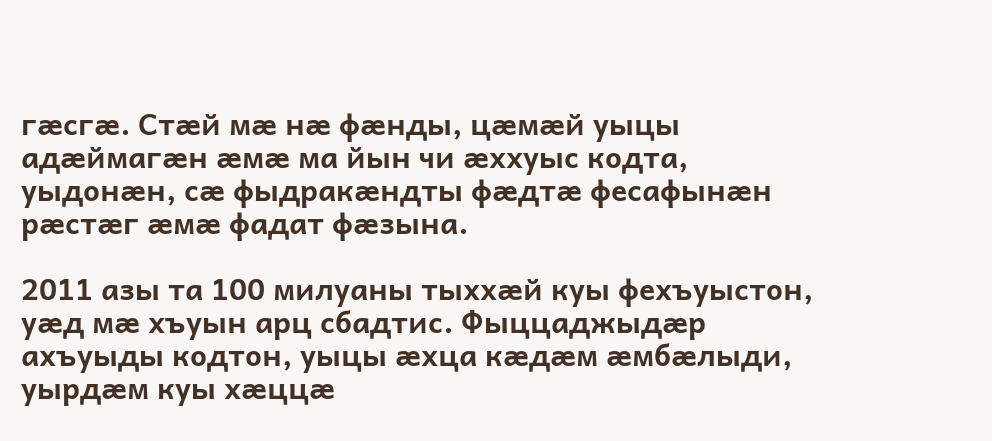гæсгæ. Стæй мæ нæ фæнды, цæмæй уыцы адæймагæн æмæ ма йын чи æххуыс кодта, уыдонæн, сæ фыдракæндты фæдтæ фесафынæн рæстæг æмæ фадат фæзына.

2011 азы та 100 милуаны тыххæй куы фехъуыстон, уæд мæ хъуын арц сбадтис. Фыццаджыдæр ахъуыды кодтон, уыцы æхца кæдæм æмбæлыди, уырдæм куы хæццæ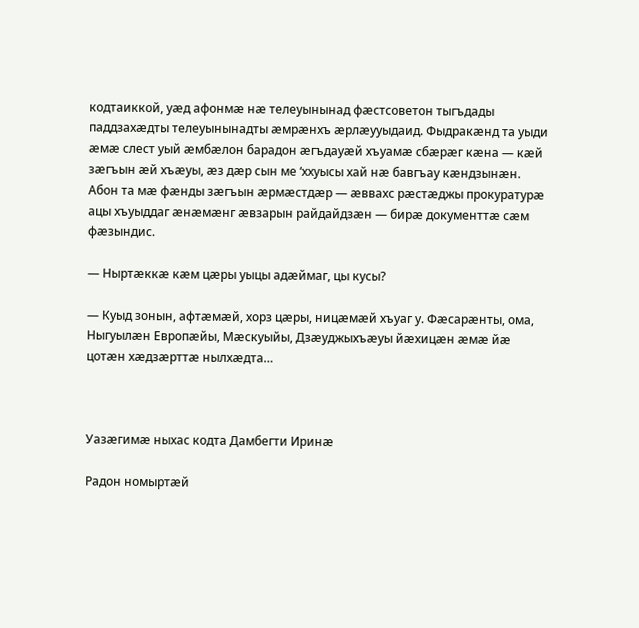кодтаиккой, уæд афонмæ нæ телеуынынад фæстсоветон тыгъдады паддзахæдты телеуынынадты æмрæнхъ æрлæууыдаид. Фыдракæнд та уыди æмæ слест уый æмбæлон барадон æгъдауæй хъуамæ сбæрæг кæна — кæй зæгъын æй хъæуы, æз дæр сын ме ‘ххуысы хай нæ бавгъау кæндзынæн. Абон та мæ фæнды зæгъын æрмæстдæр — æввахс рæстæджы прокуратурæ ацы хъуыддаг æнæмæнг æвзарын райдайдзæн — бирæ документтæ сæм фæзындис.

— Ныртæккæ кæм цæры уыцы адæймаг, цы кусы?

— Куыд зонын, афтæмæй, хорз цæры, ницæмæй хъуаг у. Фæсарæнты, ома, Ныгуылæн Европæйы, Мæскуыйы, Дзæуджыхъæуы йæхицæн æмæ йæ цотæн хæдзæрттæ нылхæдта…



Уазæгимæ ныхас кодта Дамбегти Иринæ

Радон номыртæй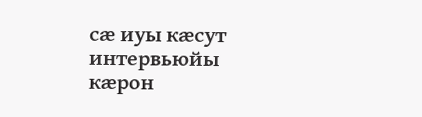сæ иуы кæсут интервьюйы кæрон